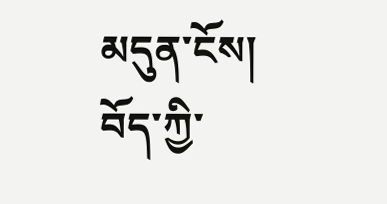མདུན་ངོས།
བོད་ཀྱི་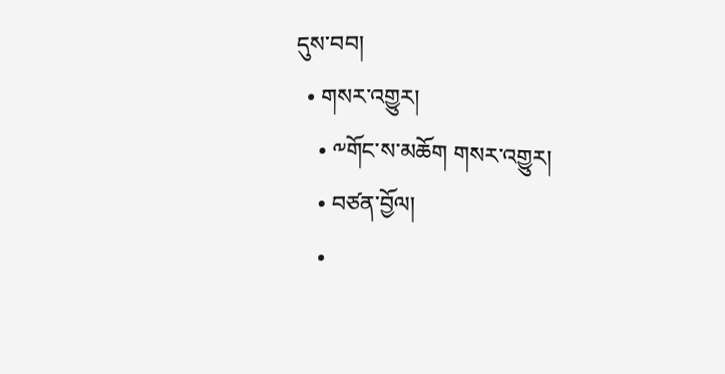དུས་བབ།
  • གསར་འགྱུར།
    • ༸གོང་ས་མཆོག གསར་འགྱུར།
    • བཙན་བྱོལ།
    •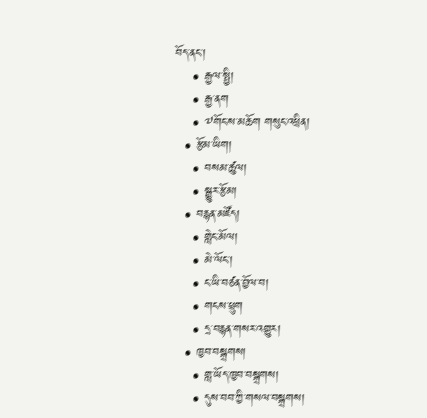བོད་ནང་།
    • རྒྱལ་སྤྱི།
    • རྒྱ་ནག
    • ༧གོང་ས་མཆོག གསུང་འཕྲིན།
  • རྩོམ་ཡིག།
    • བསམ་ཚུལ།
    • སྒྱུར་རྩོམ།
  • བརྙན་མཛོད།
    • གླེང་མོལ།
    • མེ་ལོང་།
    • ང་ཡི་བཙན་བྱོལ་བ།
    • གངས་ཕྲུག
    • དྲ་བརྙན་གསར་འགྱུར།
  • ཁྱབ་བསྒྲགས།
    • གླ་ཡོད་ཁྱབ་བསྒྲགས།
    • དུས་བབ་ཀྱི་གསལ་བསྒྲགས།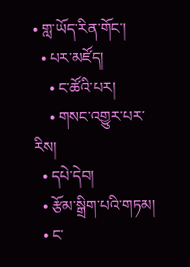• གླ་ཡོད་རིན་གོང་།
  • པར་མཛོད།
    • ང་ཚོའི་པར།
    • གསང་འགྱུར་པར་རིས།
  • དཔེ་དེབ།
  • རྩོམ་སྒྲིག་པའི་གཏམ།
  • ང་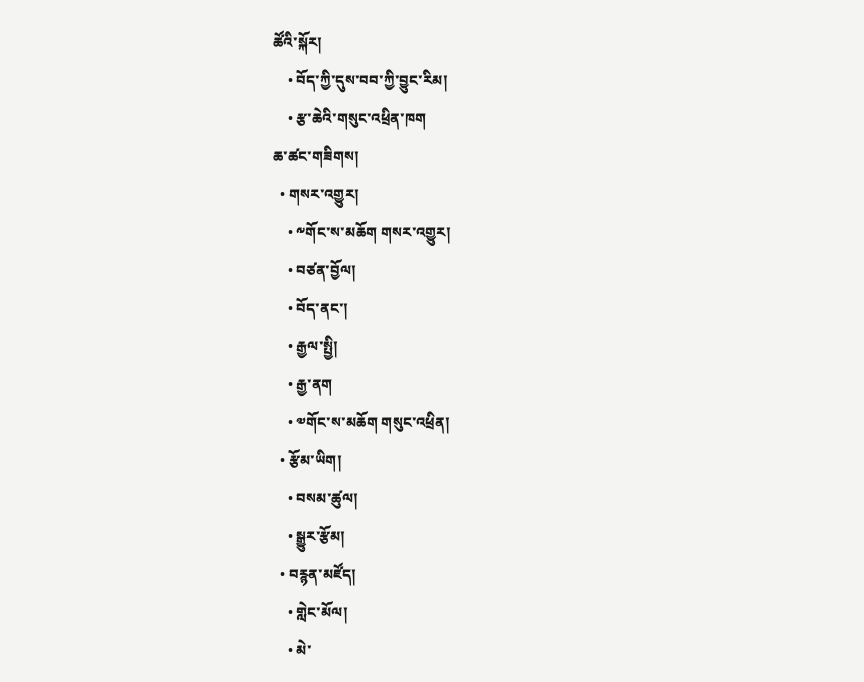ཚོའི་སྐོར།
    • བོད་ཀྱི་དུས་བབ་ཀྱི་བྱུང་རིམ།
    • རྩ་ཆེའི་གསུང་འཕྲིན་ཁག
ཆ་ཚང་གཟིགས།
  • གསར་འགྱུར།
    • ༸གོང་ས་མཆོག གསར་འགྱུར།
    • བཙན་བྱོལ།
    • བོད་ནང་།
    • རྒྱལ་སྤྱི།
    • རྒྱ་ནག
    • ༧གོང་ས་མཆོག གསུང་འཕྲིན།
  • རྩོམ་ཡིག།
    • བསམ་ཚུལ།
    • སྒྱུར་རྩོམ།
  • བརྙན་མཛོད།
    • གླེང་མོལ།
    • མེ་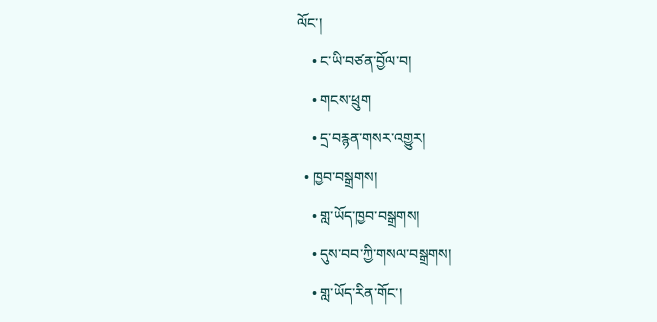ལོང་།
    • ང་ཡི་བཙན་བྱོལ་བ།
    • གངས་ཕྲུག
    • དྲ་བརྙན་གསར་འགྱུར།
  • ཁྱབ་བསྒྲགས།
    • གླ་ཡོད་ཁྱབ་བསྒྲགས།
    • དུས་བབ་ཀྱི་གསལ་བསྒྲགས།
    • གླ་ཡོད་རིན་གོང་།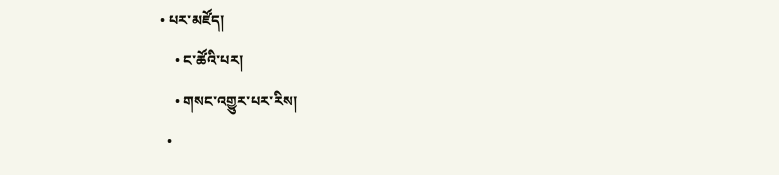• པར་མཛོད།
    • ང་ཚོའི་པར།
    • གསང་འགྱུར་པར་རིས།
  •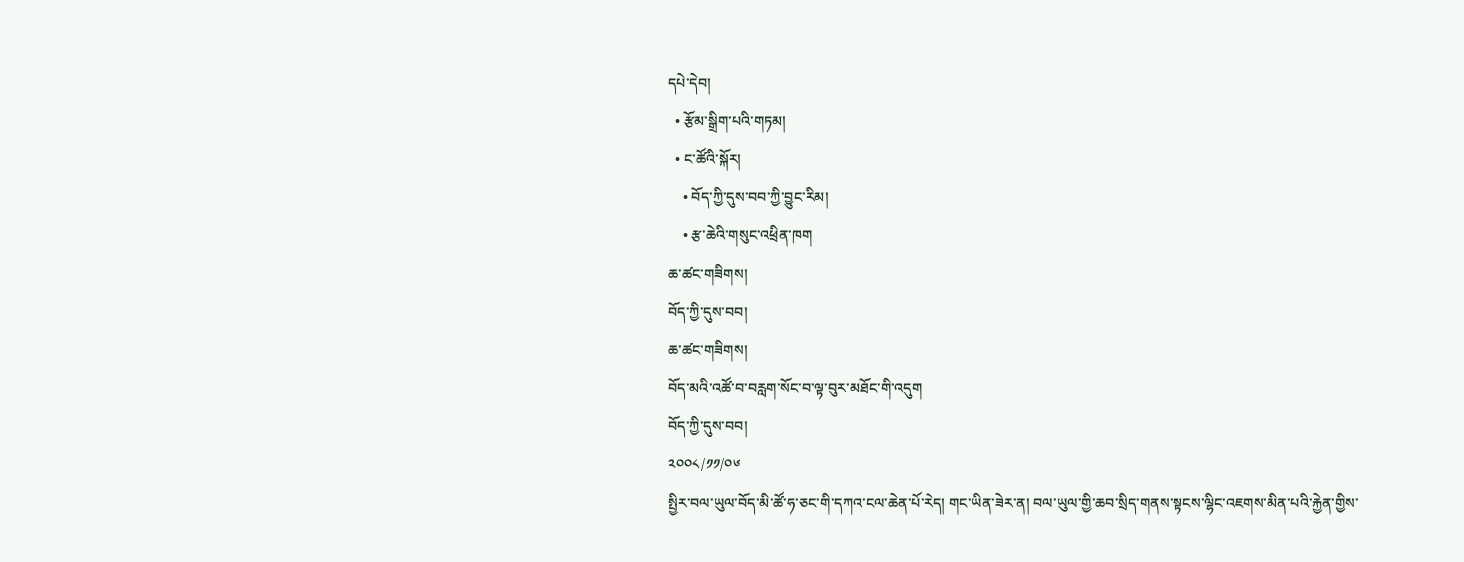དཔེ་དེབ།
  • རྩོམ་སྒྲིག་པའི་གཏམ།
  • ང་ཚོའི་སྐོར།
    • བོད་ཀྱི་དུས་བབ་ཀྱི་བྱུང་རིམ།
    • རྩ་ཆེའི་གསུང་འཕྲིན་ཁག
ཆ་ཚང་གཟིགས།
བོད་ཀྱི་དུས་བབ།
ཆ་ཚང་གཟིགས།
བོད་མའི་འཚོ་བ་བརླག་སོང་བ་ལྟ་བུར་མཐོང་གི་འདུག
བོད་ཀྱི་དུས་བབ།
༢༠༠༨/༡༡/༠༦
སྤྱིར་བལ་ཡུལ་བོད་མི་ཚོ་ཧ་ཅང་གི་དཀའ་ངལ་ཆེན་པོ་རེད། གང་ཡིན་ཟེར་ན། བལ་ཡུལ་གྱི་ཆབ་སྲིད་གནས་སྟངས་ལྷིང་འཇགས་མིན་པའི་རྐྱེན་གྱིས་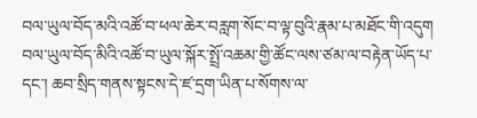བལ་ཡུལ་བོད་མའི་འཚོ་བ་ཕལ་ཆེར་བརླག་སོང་བ་ལྟ་བུའི་རྣམ་པ་མཐོང་གི་འདུག  བལ་ཡུལ་བོད་མིའི་འཚོ་བ་ཡུལ་སྐོར་སྤྲོ་འཆམ་གྱི་ཚོང་ལས་ཙམ་ལ་བརྟེན་ཡོད་པ་དང་། ཆབ་སྲིད་གནས་སྟངས་དེ་ཛ་དྲག་ཡིན་པ་སོགས་ལ་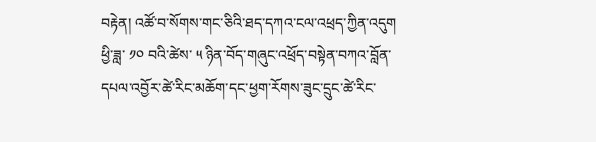བརྟེན། འཚོ་བ་སོགས་གང་ཅིའི་ཐད་དཀའ་ངལ་འཕྲད་ཀྱིན་འདུག
ཕྱི་ཟླ་ ༡༠ བའི་ཚེས་ ༥ ཉིན་བོད་གཞུང་འཕྲོད་བསྟེན་བཀའ་བློན་དཔལ་འབྱོར་ཚེ་རིང་མཆོག་དང་ཕྱག་རོགས་ཟུང་དྲུང་ཚེ་རིང་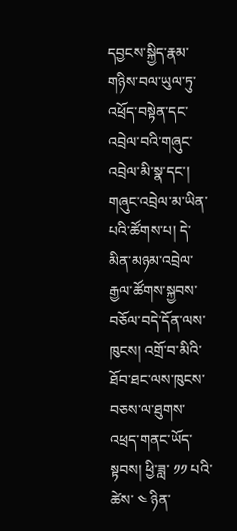དབྱངས་སྐྱིད་རྣམ་གཉིས་བལ་ཡུལ་ཏུ་འཕྲོད་བསྟེན་དང་འབྲེལ་བའི་གཞུང་འབྲེལ་མི་སྣ་དང་། གཞུང་འབྲེལ་མ་ཡིན་པའི་ཚོགས་པ། དེ་མིན་མཉམ་འབྲེལ་རྒྱལ་ཚོགས་སྐྱབས་བཅོལ་བདེ་དོན་ལས་ཁུངས། འགྲོ་བ་མིའི་ཐོབ་ཐང་ལས་ཁུངས་བཅས་ལ་ཐུགས་འཕྲད་གནང་ཡོད་སྟབས། ཕྱི་ཟླ་ ༡༡ པའི་ཚེས་ ༤ ཉིན་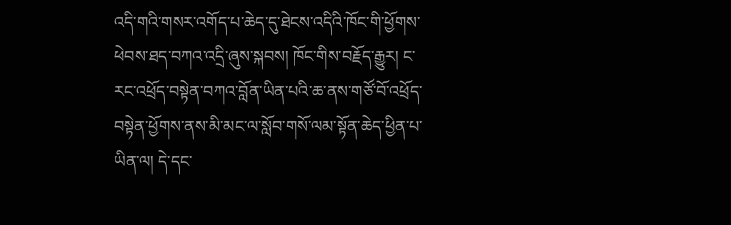འདི་གའི་གསར་འགོད་པ་ཆེད་དུ་ཐེངས་འདིའི་ཁོང་གི་ཕྱོགས་ཕེབས་ཐད་བཀའ་འདྲི་ཞུས་སྐབས། ཁོང་གིས་བརྗོད་རྒྱུར། ང་རང་འཕྲོད་བསྟེན་བཀའ་བློན་ཡིན་པའི་ཆ་ནས་གཙོ་བོ་འཕྲོད་བསྟེན་ཕྱོགས་ནས་མི་མང་ལ་སློབ་གསོ་ལམ་སྟོན་ཆེད་ཕྱིན་པ་ཡིན་ལ། དེ་དང་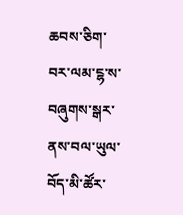ཆབས་ཅིག་བར་ལམ་ངྷ་ས་བཞུགས་སྒར་ནས་བལ་ཡུལ་བོད་མི་ཚོར་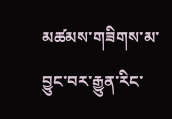མཚམས་གཟིགས་མ་བྱུང་བར་རྒྱུན་རིང་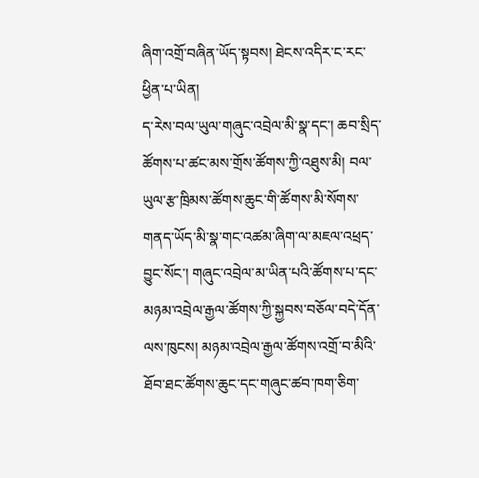ཞིག་འགྲོ་བཞིན་ཡོད་སྟབས། ཐེངས་འདིར་ང་རང་ཕྱིན་པ་ཡིན།
ད་རེས་བལ་ཡུལ་གཞུང་འབྲེལ་མི་སྣ་དང་། ཆབ་སྲིད་ཚོགས་པ་ཚང་མས་གྲོས་ཚོགས་ཀྱི་འཐུས་མི། བལ་ཡུལ་རྩ་ཁྲིམས་ཚོགས་ཆུང་གི་ཚོགས་མི་སོགས་གནད་ཡོད་མི་སྣ་གང་འཚམ་ཞིག་ལ་མཇལ་འཕྲད་བྱུང་སོང་། གཞུང་འབྲེལ་མ་ཡིན་པའི་ཚོགས་པ་དང་མཉམ་འབྲེལ་རྒྱལ་ཚོགས་ཀྱི་སྐྱབས་བཅོལ་བདེ་དོན་ལས་ཁུངས། མཉམ་འབྲེལ་རྒྱལ་ཚོགས་འགྲོ་བ་མིའི་ཐོབ་ཐང་ཚོགས་ཆུང་དང་གཞུང་ཚབ་ཁག་ཅིག་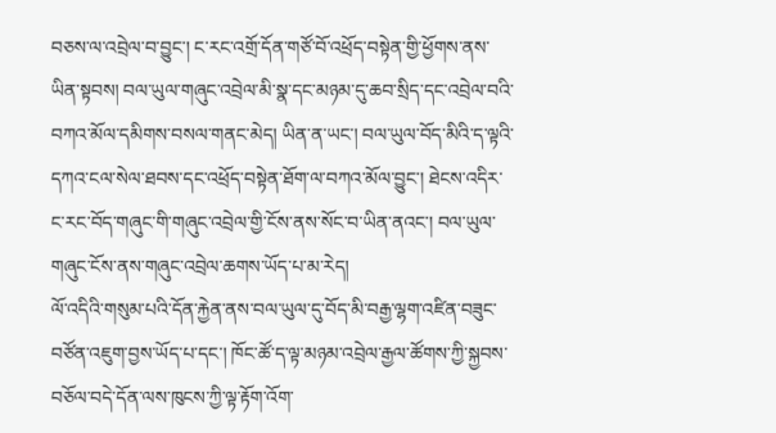བཅས་ལ་འབྲེལ་བ་བྱུང་། ང་རང་འགྲོ་དོན་གཙོ་བོ་འཕྲོད་བསྟེན་གྱི་ཕྱོགས་ནས་ཡིན་སྟབས། བལ་ཡུལ་གཞུང་འབྲེལ་མི་སྣ་དང་མཉམ་དུ་ཆབ་སྲིད་དང་འབྲེལ་བའི་བཀའ་མོལ་དམིགས་བསལ་གནང་མེད། ཡིན་ན་ཡང་། བལ་ཡུལ་བོད་མིའི་ད་ལྟའི་དཀའ་ངལ་སེལ་ཐབས་དང་འཕྲོད་བསྟེན་ཐོག་ལ་བཀའ་མོལ་བྱུང་། ཐེངས་འདིར་ང་རང་བོད་གཞུང་གི་གཞུང་འབྲེལ་གྱི་ངོས་ནས་སོང་བ་ཡིན་ནའང་། བལ་ཡུལ་གཞུང་ངོས་ནས་གཞུང་འབྲེལ་ཆགས་ཡོད་པ་མ་རེད།
ལོ་འདིའི་གསུམ་པའི་དོན་རྐྱེན་ནས་བལ་ཡུལ་དུ་བོད་མི་བརྒྱ་ལྷག་འཛིན་བཟུང་བཙོན་འཇུག་བྱས་ཡོད་པ་དང་། ཁོང་ཚོ་ད་ལྟ་མཉམ་འབྲེལ་རྒྱལ་ཚོགས་ཀྱི་སྐྱབས་བཅོལ་བདེ་དོན་ལས་ཁུངས་ཀྱི་ལྟ་རྟོག་འོག་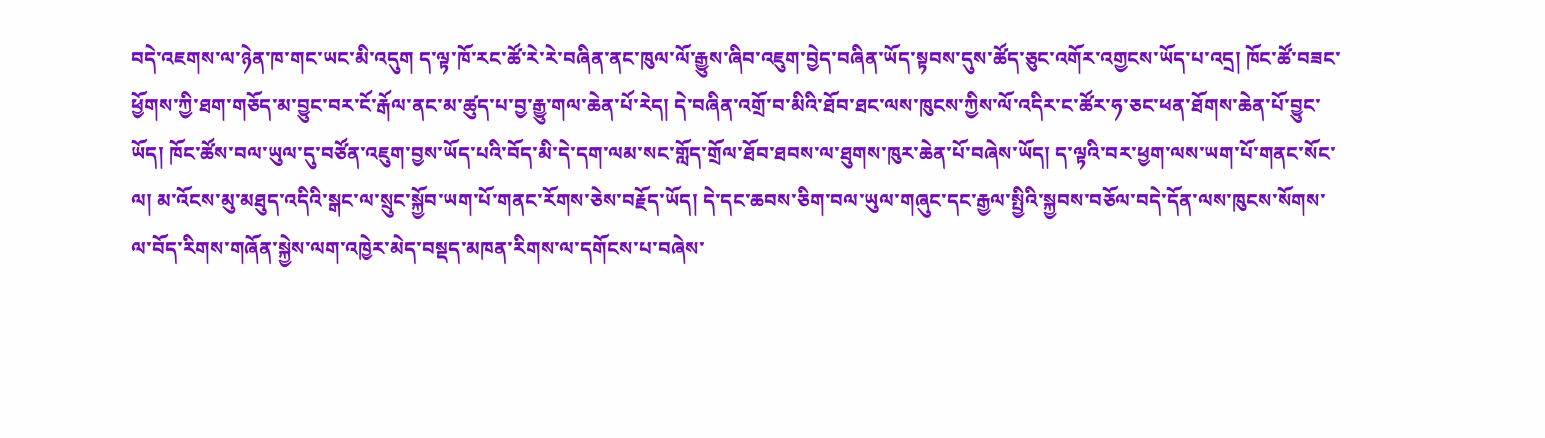བདེ་འཇགས་ལ་ཉེན་ཁ་གང་ཡང་མི་འདུག ད་ལྟ་ཁོ་རང་ཚོ་རེ་རེ་བཞིན་ནང་ཁུལ་ལོ་རྒྱུས་ཞིབ་འཇུག་བྱེད་བཞིན་ཡོད་སྟབས་དུས་ཚོད་ཅུང་འགོར་འགྱངས་ཡོད་པ་འདྲ། ཁོང་ཚོ་བཟང་ཕྱོགས་ཀྱི་ཐག་གཅོད་མ་བྱུང་བར་ངོ་རྒོལ་ནང་མ་ཚུད་པ་བྱ་རྒྱུ་གལ་ཆེན་པོ་རེད། དེ་བཞིན་འགྲོ་བ་མིའི་ཐོབ་ཐང་ལས་ཁུངས་ཀྱིས་ལོ་འདིར་ང་ཚོར་ཧ་ཅང་ཕན་ཐོགས་ཆེན་པོ་བྱུང་ཡོད། ཁོང་ཚོས་བལ་ཡུལ་དུ་བཙོན་འཇུག་བྱས་ཡོད་པའི་བོད་མི་དེ་དག་ལམ་སང་གློད་གྲོལ་ཐོབ་ཐབས་ལ་ཐུགས་ཁུར་ཆེན་པོ་བཞེས་ཡོད། ད་ལྟའི་བར་ཕྱག་ལས་ཡག་པོ་གནང་སོང་ལ། མ་འོངས་མུ་མཐུད་འདིའི་སྒང་ལ་སྲུང་སྐྱོབ་ཡག་པོ་གནང་རོགས་ཅེས་བརྗོད་ཡོད། དེ་དང་ཆབས་ཅིག་བལ་ཡུལ་གཞུང་དང་རྒྱལ་སྤྱིའི་སྐྱབས་བཅོལ་བདེ་དོན་ལས་ཁུངས་སོགས་ལ་བོད་རིགས་གཞོན་སྐྱེས་ལག་འཁྱེར་མེད་བསྡད་མཁན་རིགས་ལ་དགོངས་པ་བཞེས་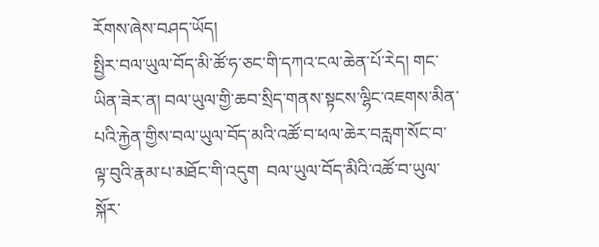རོགས་ཞེས་བཤད་ཡོད།
སྤྱིར་བལ་ཡུལ་བོད་མི་ཚོ་ཧ་ཅང་གི་དཀའ་ངལ་ཆེན་པོ་རེད། གང་ཡིན་ཟེར་ན། བལ་ཡུལ་གྱི་ཆབ་སྲིད་གནས་སྟངས་ལྷིང་འཇགས་མིན་པའི་རྐྱེན་གྱིས་བལ་ཡུལ་བོད་མའི་འཚོ་བ་ཕལ་ཆེར་བརླག་སོང་བ་ལྟ་བུའི་རྣམ་པ་མཐོང་གི་འདུག  བལ་ཡུལ་བོད་མིའི་འཚོ་བ་ཡུལ་སྐོར་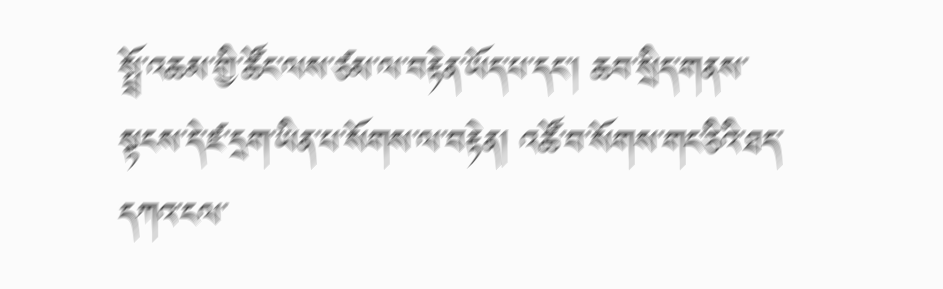སྤྲོ་འཆམ་གྱི་ཚོང་ལས་ཙམ་ལ་བརྟེན་ཡོད་པ་དང་། ཆབ་སྲིད་གནས་སྟངས་དེ་ཛ་དྲག་ཡིན་པ་སོགས་ལ་བརྟེན། འཚོ་བ་སོགས་གང་ཅིའི་ཐད་དཀའ་ངལ་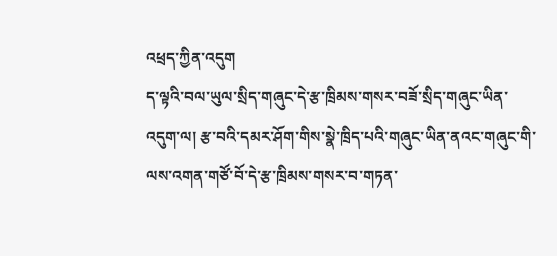འཕྲད་ཀྱིན་འདུག
ད་ལྟའི་བལ་ཡུལ་སྲིད་གཞུང་དེ་རྩ་ཁྲིམས་གསར་བཟོ་སྲིད་གཞུང་ཡིན་འདུག་ལ། རྩ་བའི་དམར་ཤོག་གིས་སྣེ་ཁྲིད་པའི་གཞུང་ཡིན་ནའང་གཞུང་གི་ལས་འགན་གཙོ་བོ་དེ་རྩ་ཁྲིམས་གསར་བ་གཏན་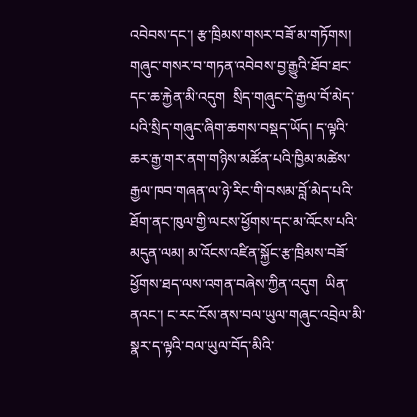འབེབས་དང་། རྩ་ཁྲིམས་གསར་བཟོ་མ་གཏོགས། གཞུང་གསར་བ་གཏན་འབེབས་བྱ་རྒྱུའི་ཐོབ་ཐང་དང་ཆ་རྐྱེན་མི་འདུག  སྲིད་གཞུང་དེ་རྒྱལ་བོ་མེད་པའི་སྲིད་གཞུང་ཞིག་ཆགས་བསྡད་ཡོད། ད་ལྟའི་ཆར་རྒྱ་གར་ནག་གཉིས་མཚོན་པའི་ཁྱིམ་མཚེས་རྒྱལ་ཁབ་གཞན་ལ་ཉེ་རིང་གི་བསམ་བློ་མེད་པའི་ཐོག་ནང་ཁུལ་གྱི་ལངས་ཕྱོགས་དང་མ་འོངས་པའི་མདུན་ལམ། མ་འོངས་འཛིན་སྐྱོང་རྩ་ཁྲིམས་བཟོ་ཕྱོགས་ཐད་ལས་འགན་བཞེས་ཀྱིན་འདུག  ཡིན་ནའང་། ང་རང་ངོས་ནས་བལ་ཡུལ་གཞུང་འབྲེལ་མི་སྣར་ད་ལྟའི་བལ་ཡུལ་བོད་མིའི་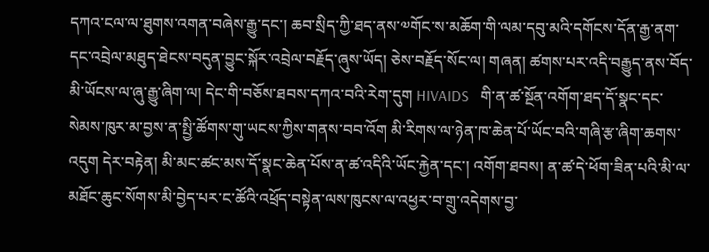དཀའ་ངལ་ལ་ཐུགས་འགན་བཞེས་རྒྱུ་དང་། ཆབ་སྲིད་ཀྱི་ཐད་ནས་༧གོང་ས་མཆོག་གི་ལམ་དབུ་མའི་དགོངས་དོན་རྒྱ་ནག་དང་འབྲེལ་མཐུད་ཐེངས་བདུན་བྱུང་སྐོར་འབྲེལ་བརྗོད་ཞུས་ཡོད། ཅེས་བརྗོད་སོང་ལ། གཞན། ཚགས་པར་འདི་བརྒྱུད་ནས་བོད་མི་ཡོངས་ལ་ཞུ་རྒྱུ་ཞིག་ལ། དེང་གི་བཅོས་ཐབས་དཀའ་བའི་རེག་དུག HIVAIDS   གི་ན་ཚ་སྔོན་འགོག་ཐད་དོ་སྣང་དང་སེམས་ཁུར་མ་བྱས་ན་སྤྱི་ཚོགས་གུ་ཡངས་ཀྱིས་གནས་བབ་འོག མི་རིགས་ལ་ཉེན་ཁ་ཆེན་པོ་ཡོང་བའི་གཞི་རྩ་ཞིག་ཆགས་འདུག དེར་བརྟེན། མི་མང་ཚང་མས་དོ་སྣང་ཆེན་པོས་ན་ཚ་འདིའི་ཡོང་རྐྱེན་དང་། འགོག་ཐབས། ན་ཚ་དེ་ཕོག་ཟིན་པའི་མི་ལ་མཐོང་ཆུང་སོགས་མི་བྱེད་པར་ང་ཚོའི་འཕྲོད་བསྟེན་ལས་ཁུངས་ལ་འཕྱར་བ་གྲུ་འདེགས་བྱ་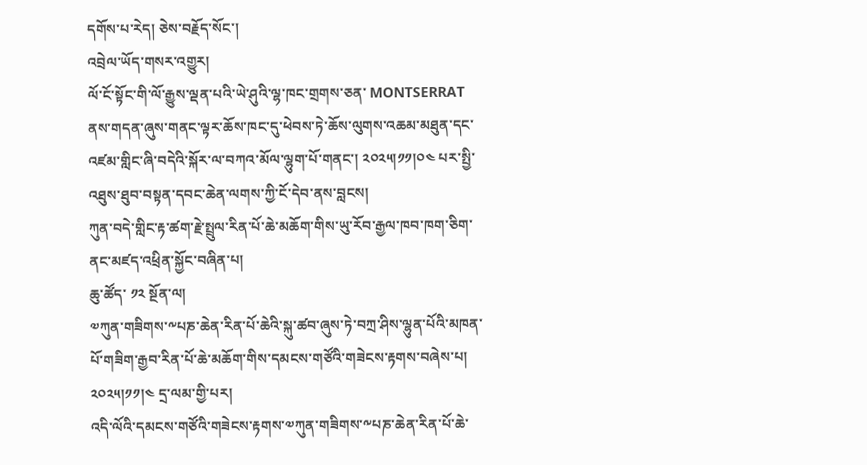དགོས་པ་རེད། ཅེས་བརྗོད་སོང་།
འབྲེལ་ཡོད་གསར་འགྱུར།
ལོ་ངོ་སྟོང་གི་ལོ་རྒྱུས་ལྡན་པའི་ཡེ་ཤུའི་ལྷ་ཁང་གྲགས་ཅན་ MONTSERRAT ནས་གདན་ཞུས་གནང་ལྟར་ཆོས་ཁང་དུ་ཕེབས་ཏེ་ཆོས་ལུགས་འཆམ་མཐུན་དང་འཛམ་གླིང་ཞི་བདེའི་སྐོར་ལ་བཀའ་མོལ་ལྷུག་པོ་གནང་། ༢༠༢༥།༡༡།༠༤ པར་སྤྱི་འཐུས་ཐུབ་བསྟན་དབང་ཆེན་ལགས་ཀྱི་ངོ་དེབ་ནས་བླངས།
ཀུན་བདེ་གླིང་རྟ་ཚག་རྗེ་སྤྲུལ་རིན་པོ་ཆེ་མཆོག་གིས་ཡུ་རོབ་རྒྱལ་ཁབ་ཁག་ཅིག་ནང་མཛད་འཕྲིན་སྐྱོང་བཞིན་པ།
ཆུ་ཚོད་ ༡༢ སྔོན་ལ།
༧ཀུན་གཟིགས་༸པཎ་ཆེན་རིན་པོ་ཆེའི་སྐུ་ཚབ་ཞུས་ཏེ་བཀྲ་ཤིས་ལྷུན་པོའི་མཁན་པོ་གཟིག་རྒྱབ་རིན་པོ་ཆེ་མཆོག་གིས་དམངས་གཙོའི་གཟེངས་རྟགས་བཞེས་པ། ༢༠༢༥།༡༡།༤ དྲ་ལམ་གྱི་པར།
འདི་ལོའི་དམངས་གཙོའི་གཟེངས་རྟགས་༧ཀུན་གཟིགས་༸པཎ་ཆེན་རིན་པོ་ཆེ་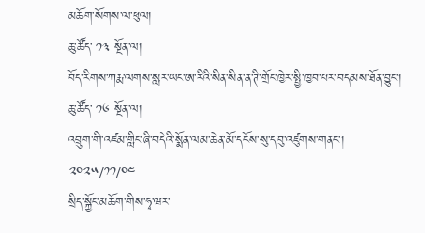མཆོག་སོགས་ལ་ཕུལ།
ཆུ་ཚོད་ ༡༣ སྔོན་ལ།
བོད་རིགས་ཀརྨ་ལགས་སླར་ཡང་ཨ་རིའི་སིན་སིན་ན་ཊི་གྲོང་ཁྱེར་སྤྱི་ཁྱབ་པར་བདམས་ཐོན་བྱུང་།
ཆུ་ཚོད་ ༡༦ སྔོན་ལ།
འབྲུག་གི་འཛམ་གླིང་ཞི་བདེའི་སྨོན་ལམ་ཆེན་མོ་དངོས་སུ་དབུ་འཛུགས་གནང་།
༢༠༢༥/༡༡/༠༤
སྲིད་སྐྱོང་མཆོག་གིས་ཧྭ་ཝར་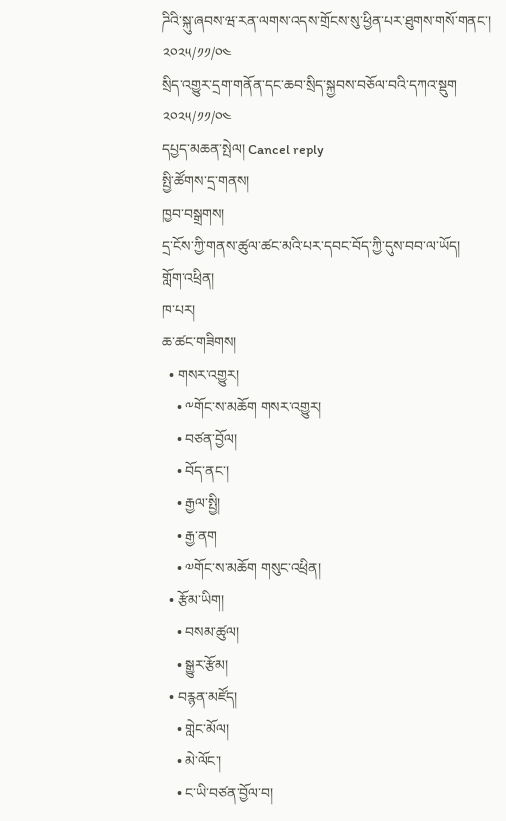ཌིའི་སྐུ་ཞབས་ཝ་རན་ལགས་འདས་གྲོངས་སུ་ཕྱིན་པར་ཐུགས་གསོ་གནང་།
༢༠༢༥/༡༡/༠༤
སྲིད་འགྱུར་དྲག་གནོན་དང་ཆབ་སྲིད་སྐྱབས་བཅོལ་བའི་དཀའ་སྡུག
༢༠༢༥/༡༡/༠༤
དཔྱད་མཆན་སྤེལ། Cancel reply
སྤྱི་ཚོགས་དྲ་གནས།
ཁྱབ་བསྒྲགས།
དྲ་ངོས་ཀྱི་གནས་ཚུལ་ཚང་མའི་པར་དབང་བོད་ཀྱི་དུས་བབ་ལ་ཡོད།
གློག་འཕྲིན།
ཁ་པར།
ཆ་ཚང་གཟིགས།
  • གསར་འགྱུར།
    • ༸གོང་ས་མཆོག གསར་འགྱུར།
    • བཙན་བྱོལ།
    • བོད་ནང་།
    • རྒྱལ་སྤྱི།
    • རྒྱ་ནག
    • ༧གོང་ས་མཆོག གསུང་འཕྲིན།
  • རྩོམ་ཡིག།
    • བསམ་ཚུལ།
    • སྒྱུར་རྩོམ།
  • བརྙན་མཛོད།
    • གླེང་མོལ།
    • མེ་ལོང་།
    • ང་ཡི་བཙན་བྱོལ་བ།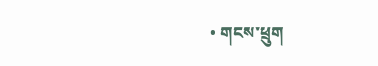• གངས་ཕྲུག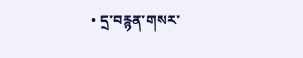• དྲ་བརྙན་གསར་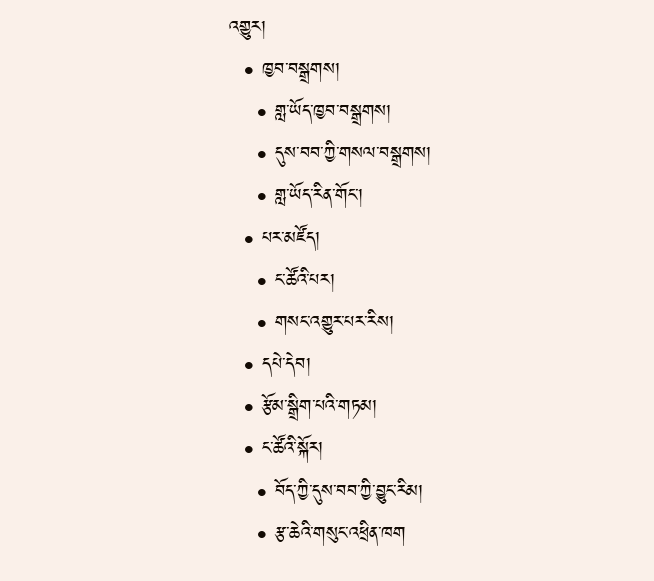འགྱུར།
  • ཁྱབ་བསྒྲགས།
    • གླ་ཡོད་ཁྱབ་བསྒྲགས།
    • དུས་བབ་ཀྱི་གསལ་བསྒྲགས།
    • གླ་ཡོད་རིན་གོང་།
  • པར་མཛོད།
    • ང་ཚོའི་པར།
    • གསང་འགྱུར་པར་རིས།
  • དཔེ་དེབ།
  • རྩོམ་སྒྲིག་པའི་གཏམ།
  • ང་ཚོའི་སྐོར།
    • བོད་ཀྱི་དུས་བབ་ཀྱི་བྱུང་རིམ།
    • རྩ་ཆེའི་གསུང་འཕྲིན་ཁག